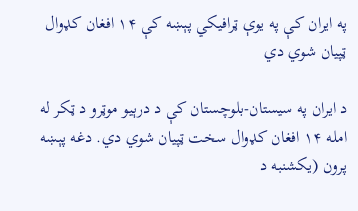په ایران کې په یوې ټرافیکي پېښه کې ۱۴ افغان کډوال ټپيان شوي دي

د ایران په سیستان-بلوچستان کې د درېیو موټرو د ټکر له امله ۱۴ افغان کډوال سخت ټپيان شوي دي. دغه پېښه پرون (یکشنبه د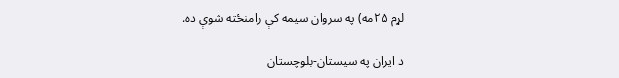لړم ۲۵مه) په سروان سیمه کې رامنځته شوې ده.

د ایران په سیستان-بلوچستان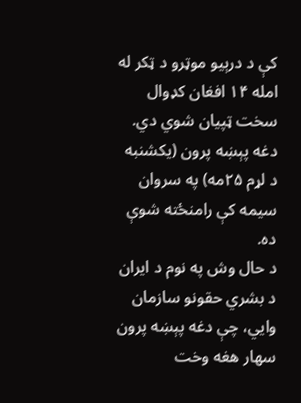کې د درېیو موټرو د ټکر له امله ۱۴ افغان کډوال سخت ټپيان شوي دي. دغه پېښه پرون (یکشنبه د لړم ۲۵مه) په سروان سیمه کې رامنځته شوې ده.
د حال وش په نوم د ایران د بشري حقونو سازمان وایي، چې دغه پېښه پرون سهار هغه وخت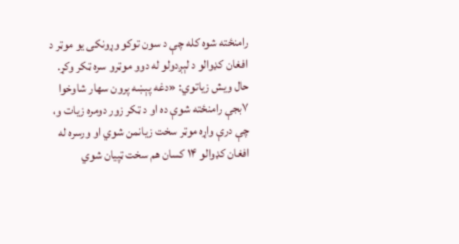رامنځته شوه کله چې د سون توکو وړونکی یو موټر د افغان کډوالو د لېږدولو له دوو موټرو سره ټکر وکړ.
حال ویش زیاتوي: «دغه پېښه پرون سهار شاوخوا ۷بجې رامنځته شوې ده او د ټکر زور دومره زیات و، چې درې واړه موټر سخت زیانمن شوي او ورسره له افغان کډوالو ۱۴ کسان هم سخت ټپيان شوي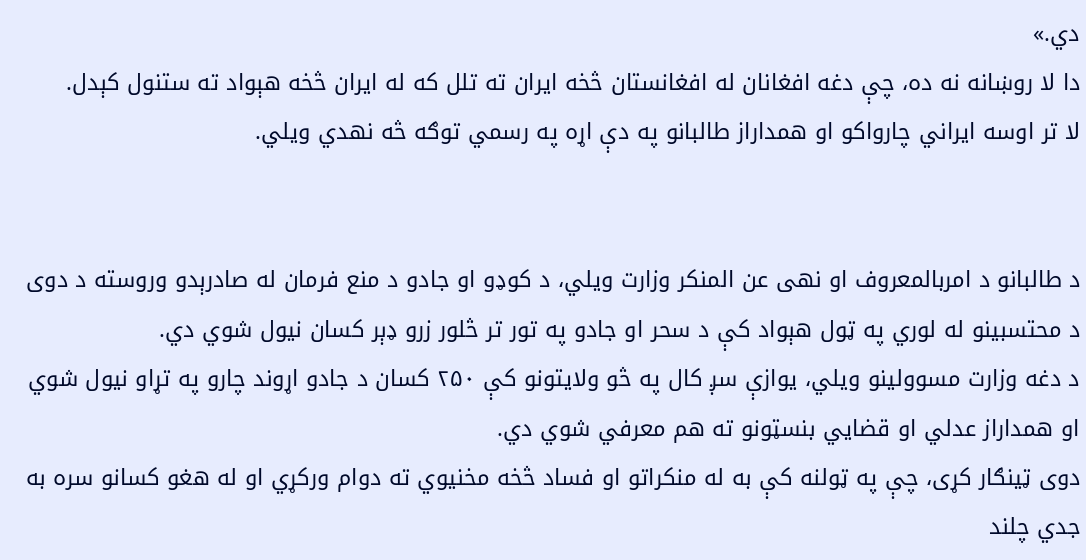دي.»
دا لا روښانه نه ده، چې دغه افغانان له افغانستان څخه ایران ته تلل که له ایران څخه هېواد ته ستنول کېدل.
لا تر اوسه ایراني چارواکو او همداراز طالبانو په دې اړه په رسمي توګه څه نهدي ویلي.


د طالبانو د امربالمعروف او نهی عن المنکر وزارت ویلي، د کوډو او جادو د منع فرمان له صادرېدو وروسته د دوی د محتسبینو له لوري په ټول هېواد کې د سحر او جادو په تور تر څلور زرو ډېر کسان نیول شوي دي.
د دغه وزارت مسوولینو ویلي، یوازې سږ کال په څو ولایتونو کې ۲۵۰ کسان د جادو اړوند چارو په تړاو نیول شوي او همداراز عدلي او قضایي بنسټونو ته هم معرفي شوي دي.
دوی ټینګار کړی، چې په ټولنه کې به له منکراتو او فساد څخه مخنیوي ته دوام ورکړي او له هغو کسانو سره به جدي چلند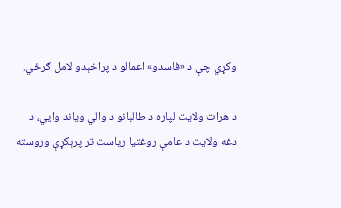وکړي چې د «فاسدو» اعمالو د پراخېدو لامل ګرځي.

د هرات ولایت لپاره د طالبانو د والي ویاند وايي، د دغه ولایت د عامې روغتیا ریاست تر پرېکړې وروسته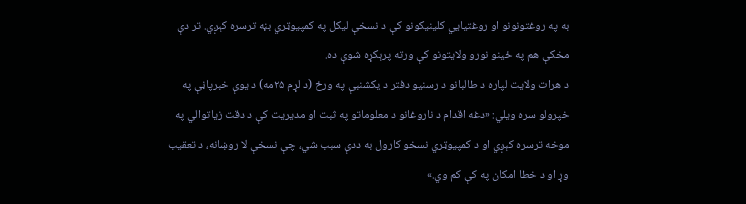به په روغتونونو او روغتیایي کلینیکونو کې د نسخې لیکل په کمپیوټري بڼه ترسره کېږي. تر دې مخکې هم په ځینو نورو ولایتونو کې ورته پرېکړه شوې ده.
د هرات ولایت لپاره د طالبانو د رسنیو دفتر د یکشنبې په ورځ (د لړم ۲۵مه) د یوې خبرپاڼې په خپرولو سره ویلي: «دغه اقدام د ناروغانو د معلوماتو په ثبت او مدیریت کې د دقت زیاتوالي په موخه ترسره کېږي او د کمپیوټري نسخو کارول به ددې سبب شي، چې نسخې لا روښانه، د تعقیب وړ او د خطا امکان په کې کم وي.»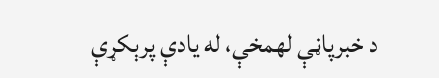د خبرپاڼې لهمخې، له یادې پرېکړې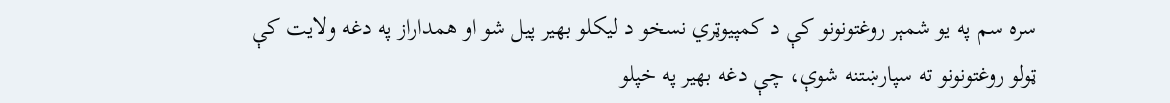سره سم په یو شمېر روغتونونو کې د کمپیوټري نسخو د لیکلو بهیر پیل شو او همداراز په دغه ولایت کې ټولو روغتونونو ته سپارښتنه شوې، چې دغه بهیر په خپلو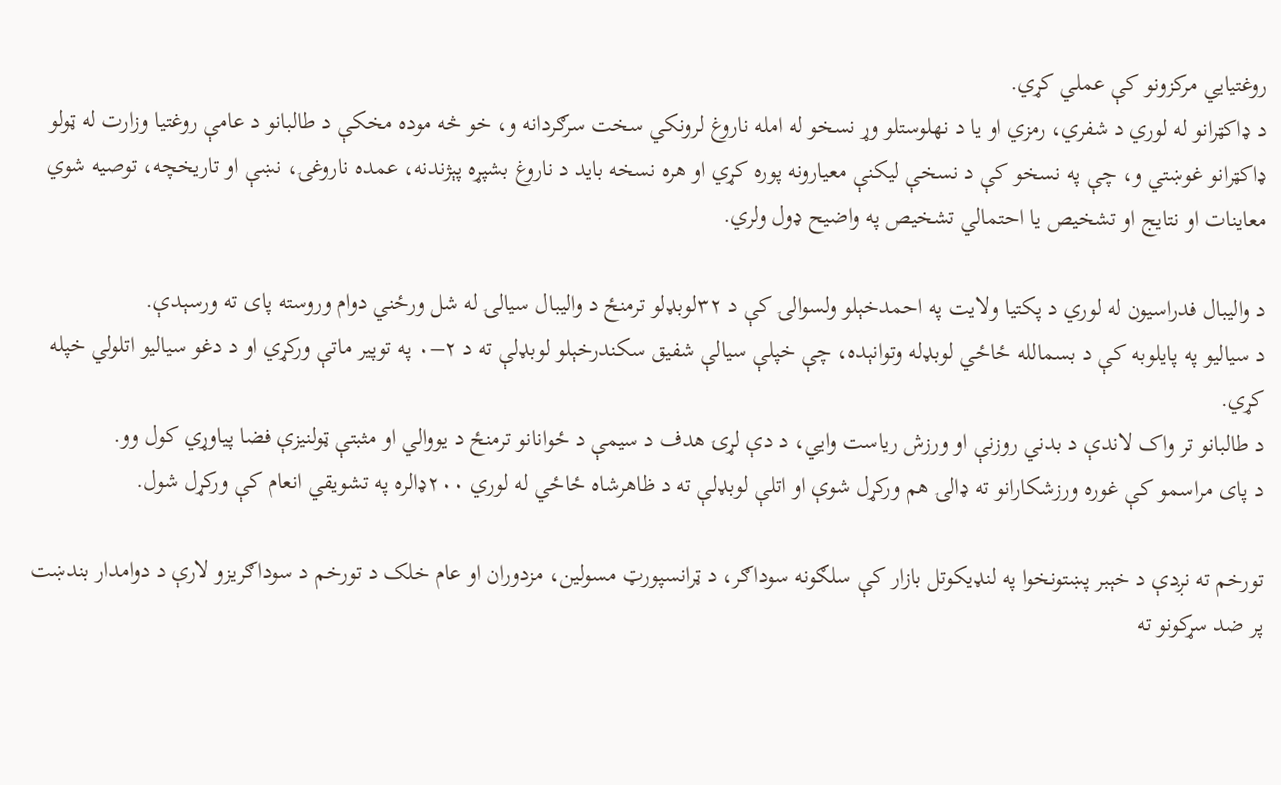روغتیایي مرکزونو کې عملي کړي.
د ډاکټرانو له لوري د شفري، رمزي او یا د نهلوستلو وړ نسخو له امله ناروغ لرونکي سخت سرګردانه و، خو څه موده مخکې د طالبانو د عامې روغتیا وزارت له ټولو ډاکټرانو غوښتي و، چې په نسخو کې د نسخې لیکنې معیارونه پوره کړي او هره نسخه باید د ناروغ بشپړه پېژندنه، عمده ناروغۍ، نښې او تاریخچه، توصیه شوي معاینات او نتایج او تشخیص یا احتمالي تشخیص په واضیح ډول ولري.

د والیبال فدراسیون له لوري د پکتیا ولایت په احمدخېلو ولسوالۍ کې د ۳۲لوبډلو ترمنځ د والیبال سیالۍ له شل ورځني دوام وروسته پای ته ورسېدې.
د سیالیو په پایلوبه کې د بسمالله ځاځي لوبډله وتوانېده، چې خپلې سیالې شفیق سکندرخېلو لوبډلې ته د ۲–۰ په توپیر ماتې ورکړي او د دغو سیالیو اتلولي خپله کړي.
د طالبانو تر واک لاندې د بدني روزنې او ورزش ریاست وایي، د دې لړۍ هدف د سیمې د ځوانانو ترمنځ د یووالي او مثبتې ټولنیزې فضا پیاوړي کول وو.
د پای مراسمو کې غوره ورزشکارانو ته ډالۍ هم ورکړل شوې او اتلې لوبډلې ته د ظاهرشاه ځاځي له لوري ۲۰۰ډالره په تشویقي انعام کې ورکړل شول.

تورخم ته نږدې د خېبر پښتونخوا په لنډيکوتل بازار کې سلګونه سوداګر، د ټرانسپورټ مسولین، مزدوران او عام خلک د تورخم د سوداګریزو لارې د دوامدار بندښت پر ضد سړکونو ته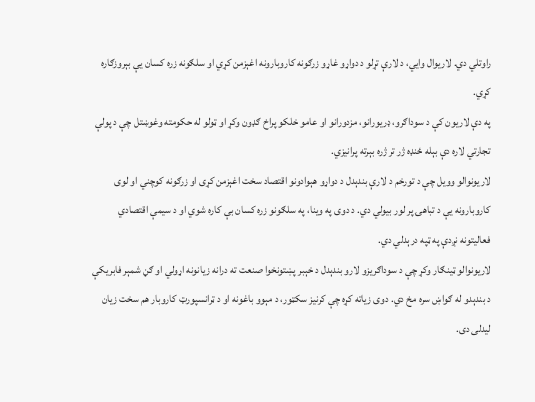راوتلي دي. لاریوال وایي، د لارې تړلو د دواړو غاړو زرګونه کاروبارونه اغېزمن کړي او سلګونه زره کسان یې بېروزګاره کړي.
په دې لاریون کې د سوداګرو، ډریورانو، مزدورانو او عامو خلکو پراخ ګډون وکړ او ټولو له حکومته وغوښتل چې د پولې تجارتي لاره دې بېله ځنډه ژر تر ژره بېرته پرانیزي.
لاریونوالو وویل چې د تورخم د لارې بندېدل د دواړو هېوادونو اقتصاد سخت اغېزمن کړی او زرګونه کوچني او لوی کاروبارونه یې د تباهۍ پر لور بیولي دي. د دوی په وینا، په سلګونو زره کسان بې کاره شوي او د سیمې اقتصادي فعالیتونه نږدې په ټپه درېدلي دي.
لاریونوالو ټینګار وکړ چې د سوداګریزو لارو بندېدل د خېبر پښتونخوا صنعت ته درانه زیانونه اړولي او ګڼ شمېر فابریکې د بندېدو له ګواښ سره مخ دي. دوی زیاته کړه چې کرنیز سکټور، د مېوو باغونه او د ټرانسپورټ کاروبار هم سخت زیان لیدلی دی.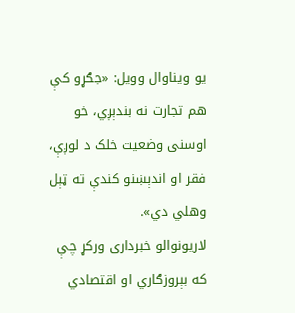یو ویناوال وویل: «جګړو کې هم تجارت نه بندېږي، خو اوسنی وضعیت خلک د لوږې، فقر او اندېښنو کندې ته ټېل وهلي دي».
لاریونوالو خبرداری ورکړ چې که بېروزګاري او اقتصادي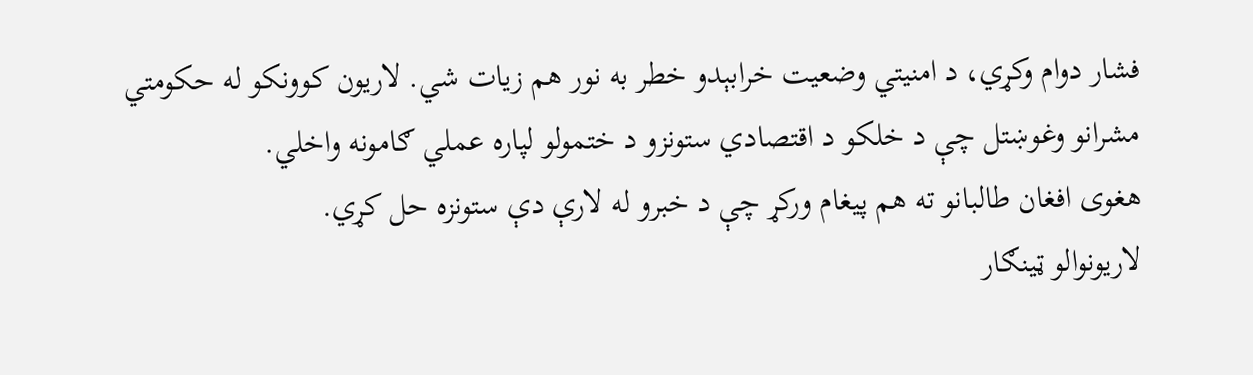فشار دوام وکړي، د امنيتي وضعیت خرابېدو خطر به نور هم زیات شي. لاریون کوونکو له حکومتي مشرانو وغوښتل چې د خلکو د اقتصادي ستونزو د ختمولو لپاره عملي ګامونه واخلي.
هغوی افغان طالبانو ته هم پیغام ورکړ چې د خبرو له لارې دې ستونزه حل کړي.
لاریونوالو ټینګار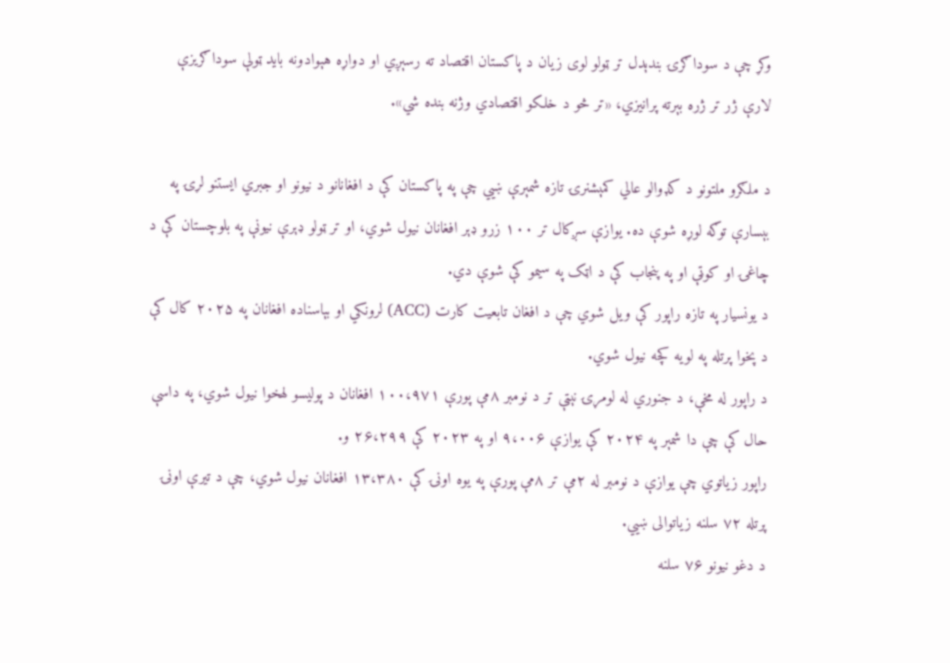وکړ چې د سوداګرۍ بندېدل تر ټولو لوی زیان د پاکستان اقتصاد ته رسېږي او دواړه هېوادونه باید ټولې سوداګریزې لارې ژر تر ژره بېرته پرانیزي، «تر څو د خلکو اقتصادي وژنه بنده شي».

د ملګرو ملتونو د کډوالو عالي کمېشنرۍ تازه شمېرې ښيي چې په پاکستان کې د افغانانو د نیونو او جبري ایستنو لړۍ په بېسارې توګه لوړه شوې ده. یوازې سږکال تر ۱۰۰ زرو ډېر افغانان نیول شوي، او تر ټولو ډېرې نیونې په بلوچستان کې د چاغۍ او کوټې او په پنجاب کې د اټک په سیمو کې شوې دي.
د یونسیار په تازه راپور کې ویل شوي چې د افغان تابعیت کارت (ACC) لرونکي او بېاسناده افغانان په ۲۰۲۵ کال کې د پخوا پرتله په لویه کچه نیول شوي.
د راپور له مخې، د جنوري له لومړۍ نېټې تر د نومبر ۸مې پورې ۱۰۰،۹۷۱ افغانان د پولیسو لهخوا نیول شوي، په داسې حال کې چې دا شمېر په ۲۰۲۴ کې یوازې ۹،۰۰۶ او په ۲۰۲۳ کې ۲۶،۲۹۹ و.
راپور زیاتوي چې یوازې د نومبر له ۲مې تر ۸مې پورې په یوه اونۍ کې ۱۳،۳۸۰ افغانان نیول شوي، چې د تیرې اونۍ پرتله ۷۲ سلنه زیاتوالی ښيي.
د دغو نیونو ۷۶ سلنه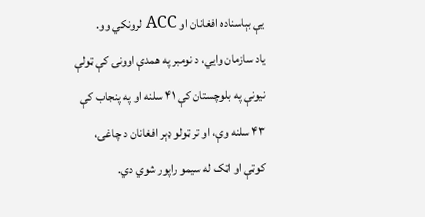یې بېاسناده افغانان او ACC لرونکي وو.
یاد سازمان وایي، د نومبر په همدې اوونۍ کې ټولې نیونې په بلوچستان کې ۴۱ سلنه او په پنجاب کې ۴۳ سلنه وې، او تر ټولو ډېر افغانان د چاغۍ، کوټې او اټک له سیمو راپور شوي دي.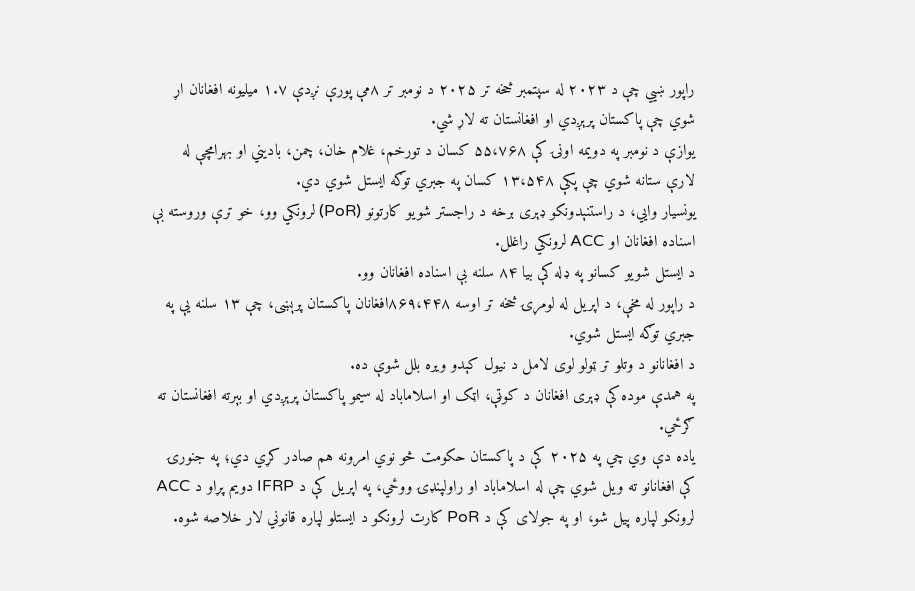راپور ښيي چې د ۲۰۲۳ له سپتمبر څخه تر ۲۰۲۵ د نومبر تر ۸مې پورې نږدې ۱.۷ میلیونه افغانان اړ شوي چې پاکستان پرېږدي او افغانستان ته لاړ شي.
یوازې د نومبر په دویمه اونۍ کې ۵۵،۷۶۸ کسان د تورخم، غلام خان، چمن، بادیني او بهرامچې له لارې ستانه شوي چې پکې ۱۳،۵۴۸ کسان په جبري توګه ایستل شوي دي.
یونسیار وايي، د راستنېدونکو ډېری برخه د راجستر شویو کارتونو (PoR) لرونکي وو، خو ترې وروسته بې اسناده افغانان او ACC لرونکي راغلل.
د ایستل شویو کسانو په ډله کې بیا ۸۴ سلنه بې اسناده افغانان وو.
د راپور له مخې، د اپریل له لومړۍ څخه تر اوسه ۸۶۹،۴۴۸افغانان پاکستان پرېښی، چې ۱۳ سلنه یې په جبري توګه ایستل شوي.
د افغانانو د وتلو تر ټولو لوی لامل د نیول کېدو ویره بلل شوې ده.
په همدې موده کې ډېری افغانان د کوټې، اټک او اسلاماباد له سیمو پاکستان پرېږدي او بېرته افغانستان ته ګرځي.
یاده دې وي چي په ۲۰۲۵ کې د پاکستان حکومت څو نوي امرونه هم صادر کړي دي؛ په جنورۍ کې افغانانو ته ویل شوي چې له اسلاماباد او راولپنډۍ ووځي، په اپریل کې د IFRP دویم پړاو د ACC لرونکو لپاره پيل شو، او په جولای کې د PoR کارت لرونکو د ایستلو لپاره قانوني لار خلاصه شوه.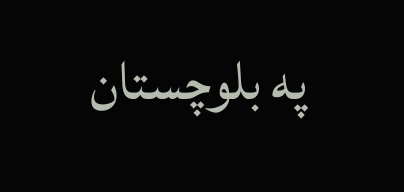په بلوچستان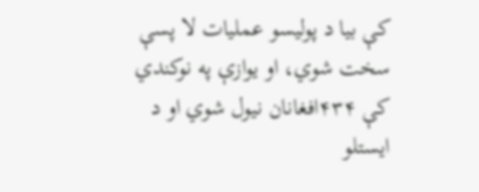کې بیا د پولیسو عملیات لا پسې سخت شوي، او یوازې په نوکندي کې ۴۳۴افغانان نیول شوي او د ایستلو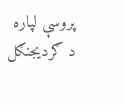پروسې لپاره د ګرديجنګل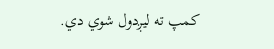کمپ ته لیږدول شوي دي.